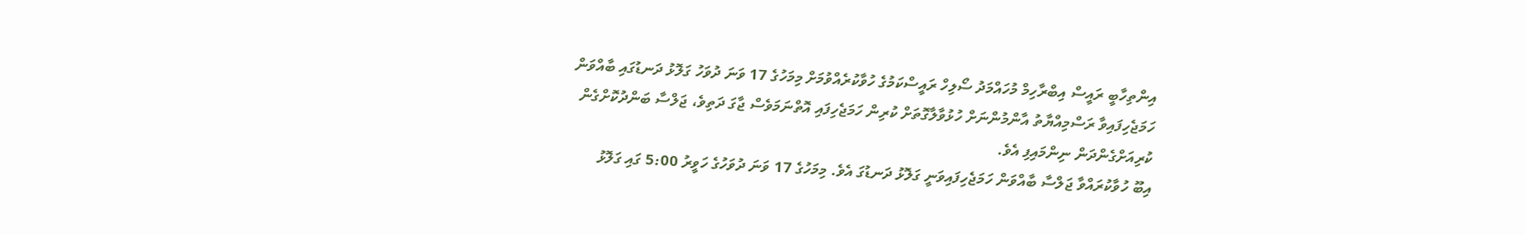އިންތިހާބީ ރައީސް އިބްރާހިމް މުހައްމަދު ސޯލިހް ރައީސްކަމުގެ ހުވާކުރެއްވުމަށް މިމަހުގެ 17 ވަނަ ދުވަހު ގަލޮޅު ދަނޑުގައި ބާއްވަން ހަމަޖެހިފައިވާ ރަސްމިއްޔާތު އާންމުންނަށް ހުޅުވާލާގޮތަށް ކުރިން ހަމަޖެހިފައި އޮތްނަމަވެސް ޖާގަ ދަތިވެ، ޖަލްސާ ބަންދުކޮށްގެން ކުރިއަށްގެންދަން ނިންމައިފި އެވެ.
އިބޫ ހުވާކުރައްވާ ޖަލްސާ ބާއްވަން ހަމަޖެހިފައިވަނީ ގަލޮޅު ދަނޑުގަ އެވެ. މިމަހުގެ 17 ވަނަ ދުވަހުގެ ހަވީރު 5:00 ގައި ގަލޮޅު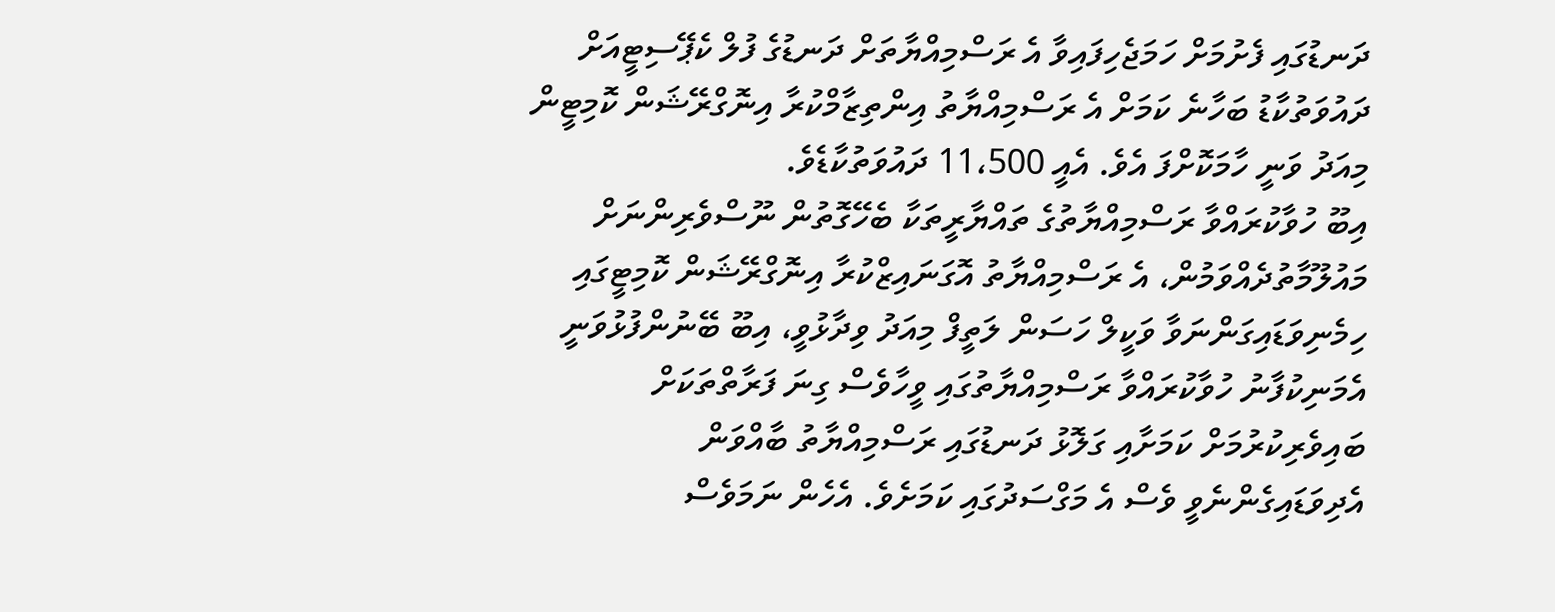ދަނޑުގައި ފެށުމަށް ހަމަޖެހިފައިވާ އެ ރަސްމިއްޔާތަށް ދަނޑުގެ ފުލް ކެޕޭސިޓީއަށް ދައުވަތުކާޑު ބަހާނެ ކަމަށް އެ ރަސްމިއްޔާތު އިންތިޒާމްކުރާ އިނޮގްރޭޝަން ކޮމިޓީން މިއަދު ވަނީ ހާމަކޮށްފަ އެވެ. އެއީ 11،500 ދައުވަތުކާޑެވެ.
އިބޫ ހުވާކުރައްވާ ރަސްމިއްޔާތުގެ ތައްޔާރީތަކާ ބެހޭގޮތުން ނޫސްވެރިންނަށް މައުލޫމާތުދެއްވަމުން، އެ ރަސްމިއްޔާތު އޮގަނައިޒްކުރާ އިނޮގްރޭޝަން ކޮމިޓީގައި ހިމެނިވަޑައިގަންނަވާ ވަކީލް ހަސަން ލަތީފް މިއަދު ވިދާޅުވީ، އިބޫ ބޭނުންފުޅުވަނީ އެމަނިކުފާނު ހުވާކުރައްވާ ރަސްމިއްޔާތުގައި ވީހާވެސް ގިނަ ފަރާތްތަކަށް ބައިވެރިކުރުމަށް ކަމަށާއި ގަލޮޅު ދަނޑުގައި ރަސްމިއްޔާތު ބާއްވަން އެދިވަޑައިގެންނެވީ ވެސް އެ މަގްސަދުގައި ކަމަށެވެ. އެހެން ނަމަވެސް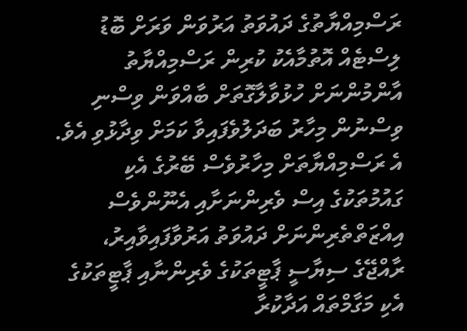ރަސްމިއްޔާތުގެ ދައުވަތު އަރުވަން ވަރަށް ބޮޑު ލިސްޓެއް އޮތުމާއެކު ކުރިން ރަސްމިއްޔާތު އާންމުންނަށް ހުޅުވާލާގޮތަށް ބާއްވަން ވިސްނި ވިސްނުން މިހާރު ބަދަލުވެފައިވާ ކަމަށް ވިދާޅުވި އެވެ. އެ ރަސްމިއްޔާތަށް މިހާރުވެސް ބޭރުގެ އެކި ގައުމުތަކުގެ އިސް ވެރިންނަށާއި އެނޫންވެސް އިއްޒަތްތެރިންނަށް ދައުވަތު އަރުވާފައިވާއިރު، ރާއްޖޭގެ ސިޔާސީ ޕާޓީތަކުގެ ވެރިންނާއި ޕާޓީތަކުގެ އެކި މަގާމްތައް އަދާކުރާ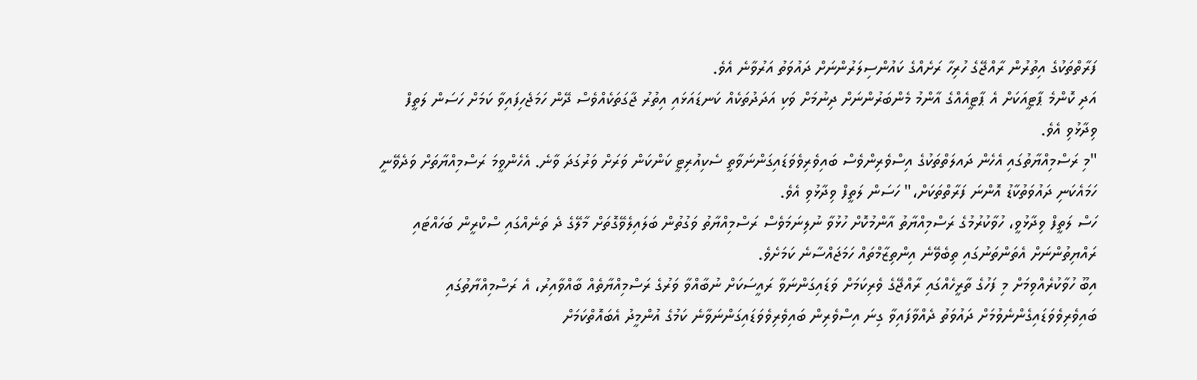ފަރާތްތަކުގެ އިތުރުން ރާއްޖޭގެ ހުރިހާ ރަށެއްގެ ކައުންސިލަރުންނަށް ދައުވަތު އަރުވާނެ އެވެ.
އަދި ކޮންމެ ޕާޓީއަކަށް އެ ޕާޓީއެއްގެ އާންމު މެންބަރުންނަށް ދިނުމަށް ވަކި އަދަދުތަކެއް ކަނޑައަޅައި އިތުރު ޖާގަތަކެއްވެސް ދޭން ހަމަޖެހިފައިވާ ކަމަށް ހަސަން ލަތީފް ވިދާޅުވި އެވެ.
"މި ރަސްމިއްޔާތުގައި އެހެން ދައލަތްތަކުގެ އިސްވެރިންވެސް ބައިވެރިވެވަޑައިގަންނަވާތީ ސެކިއުރިޓީ ކަންކަން ވަރަށް ވަރުގަދަ ވާނެ. އެހެންވީމަ ރަސްމިއްޔާތަށް ވަދެވޭނީ ހަމައެކަނި ދައުވަތުކާޑު އޮންނަ ފަރާތްތަކަށް،" ހަސަން ލަތީފް ވިދާޅުވި އެވެ.
ހަސް ލަތީފް ވިދާޅުވީ، ހުވާކުރުމުގެ ރަސްމިއްޔާތު އާންމުކޮށް ހުޅުވާ ނުލިނަމަވެސް ރަސްމިއްޔާތު ވަގުތުން ބަލައިލެވޭގޮތަށް މާލޭގެ ދެ ތަނެއްގައި ސްކްރީން ބަހައްޓައި ރައްޔިތުންނަށް އެތަންތަނުގައި ތިބެވޭނެ އިންތިޒާމްތައް ހަމަޖައްސާނެ ކަމަށެވެ.
އިބޫ ހުވާކުރެއްވިމަށް މި ފަހުގެ ތާރީހެއްގައި ރާއްޖޭގެ ވެރިކަމަށް ވަޑައިގަންނަވާ ރައީސަކަށް ނުބާއްވާ ވަރުގެ ރަސްމިއްޔާތެއް ބާއްވާއިރު، އެ ރަސްމިއްޔާތުގައި ބައިވެރިވެވަޑައިގެންނެވުމަށް ދައުވަތު ދެއްވާފައިވާ ގިނަ އިސްވެރިން ބައިވެރިވެވަޑައިގަންނަވާނެ ކަމުގެ އުންމީދު އެބައޮތްކަމަށް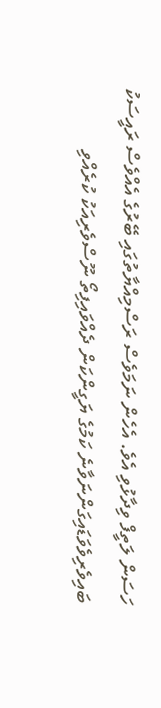ހަސަން ލަތީފް ވިދާޅުވި އެވެ. އެހެން ނަމަވެސް ރަސްމިއްޔާތުގައި ބޭރުގެ އެއްވެސް ރައީސަކު ބައިވެރިވެވަޑައިގަންނަވާނެ ކަމުގެ ޔަގީންކަން ދެއްވައިފިތޯ ނޫސްވެރިއަކު ކުރެއްވި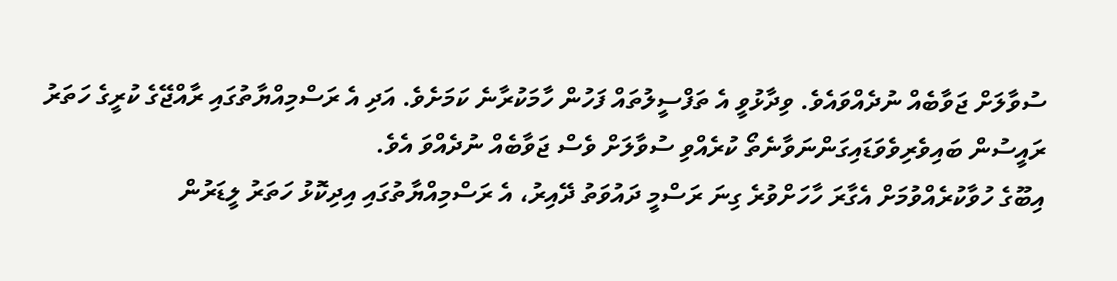ސުވާލަށް ޖަވާބެއް ނުދެއްވައެވެ. ވިދާޅުވީ އެ ތަފްސީލުތައް ފަހުން ހާމަކުރާނެ ކަމަށެވެ. އަދި އެ ރަސްމިއްޔާތުގައި ރާއްޖޭގެ ކުރީގެ ހަތަރު ރައީސުން ބައިވެރިވެވަޑައިގަންނަވާނެތޯ ކުރެއްވި ސުވާލަށް ވެސް ޖަވާބެއް ނުދެއްވަ އެވެ.
އިބޫގެ ހުވާކުރެއްވުމަށް އެގާރަ ހާހަށްވުރެ ގިނަ ރަސްމީ ދައުވަތު ދޭއިރު، އެ ރަސްމިއްޔާތުގައި އިދިކޮޅު ހަތަރު ލީޑަރުން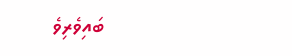ބައިވެރިވެ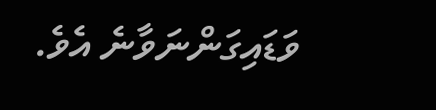ވަޑައިގަންނަވާނެ އެވެ.